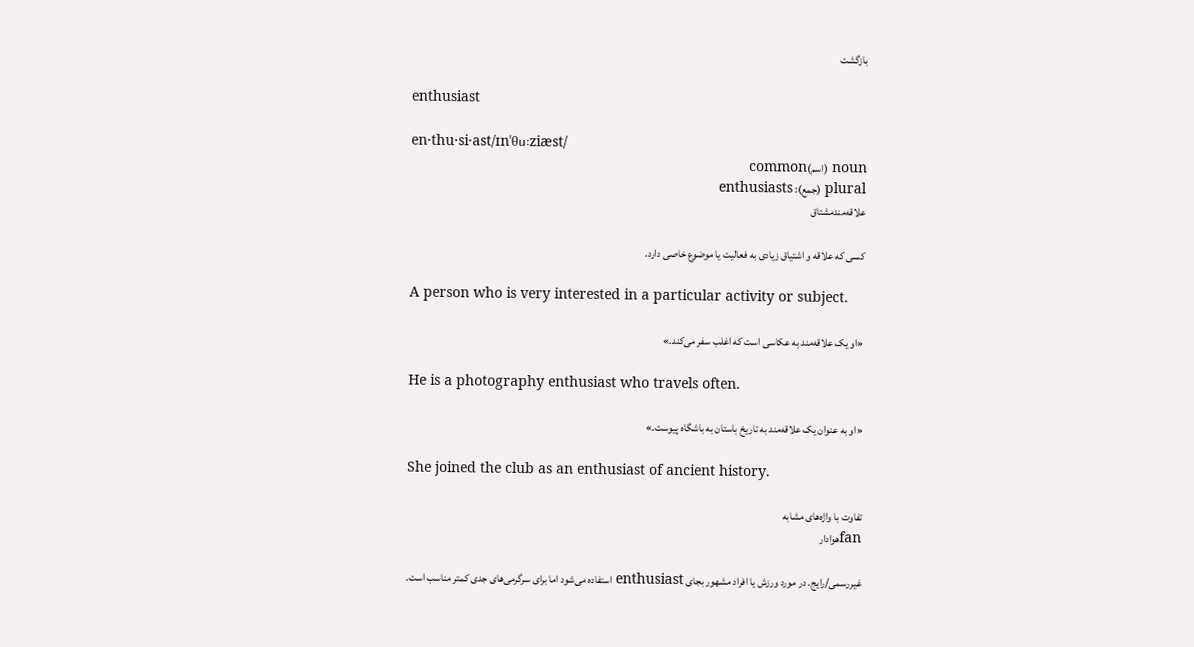بازگشت

enthusiast

en·thu·si·ast/ɪnˈθuːziæst/
noun (اسم)common
plural (جمع): enthusiasts
علاقه‌مندمشتاق

کسی که علاقه و اشتیاق زیادی به فعالیت یا موضوع خاصی دارد.

A person who is very interested in a particular activity or subject.

«او یک علاقه‌مند به عکاسی است که اغلب سفر می‌کند.»

He is a photography enthusiast who travels often.

«او به عنوان یک علاقه‌مند به تاریخ باستان به باشگاه پیوست.»

She joined the club as an enthusiast of ancient history.

تفاوت با واژه‌های مشابه
fanهوادار

غیررسمی/رایج. در مورد ورزش یا افراد مشهور بجای enthusiast استفاده می‌شود اما برای سرگرمی‌های جدی کمتر مناسب است.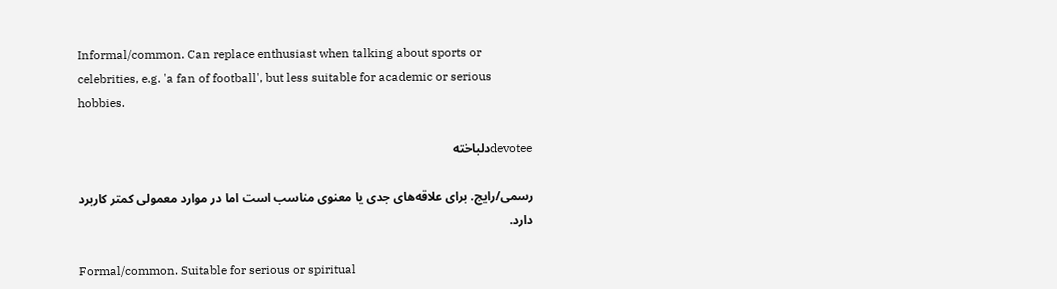Informal/common. Can replace enthusiast when talking about sports or celebrities, e.g. 'a fan of football', but less suitable for academic or serious hobbies.

devoteeدلباخته

رسمی/رایج. برای علاقه‌های جدی یا معنوی مناسب است اما در موارد معمولی کمتر کاربرد دارد.

Formal/common. Suitable for serious or spiritual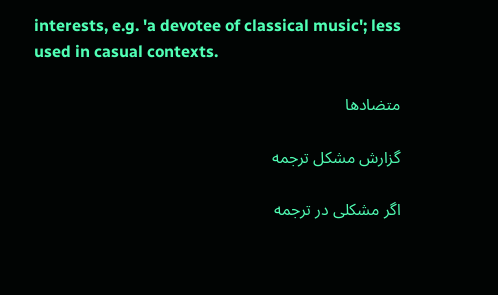interests, e.g. 'a devotee of classical music'; less used in casual contexts.

متضادها

گزارش مشکل ترجمه

اگر مشکلی در ترجمه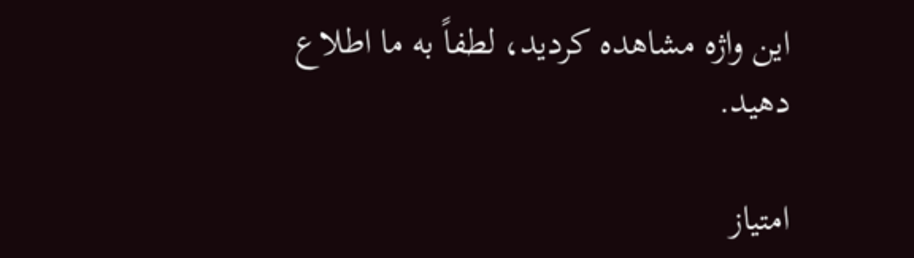این واژه مشاهده کردید، لطفاً به ما اطلاع دهید.

امتیاز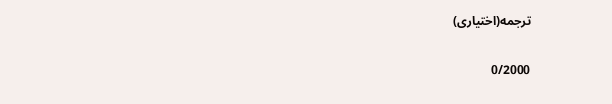ترجمه(اختیاری)

0/2000